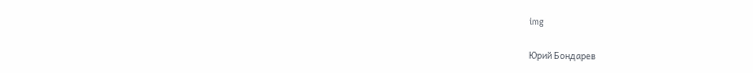img

Юрий Бондарев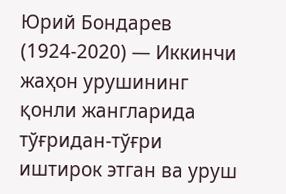Юрий Бондарев (1924-2020) — Иккинчи жаҳон урушининг қонли жангларида тўғридан-тўғри иштирок этган ва уруш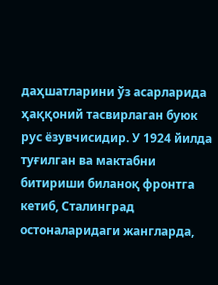даҳшатларини ўз асарларида ҳаққоний тасвирлаган буюк рус ёзувчисидир. У 1924 йилда туғилган ва мактабни битириши биланоқ фронтга кетиб, Сталинград остоналаридаги жангларда,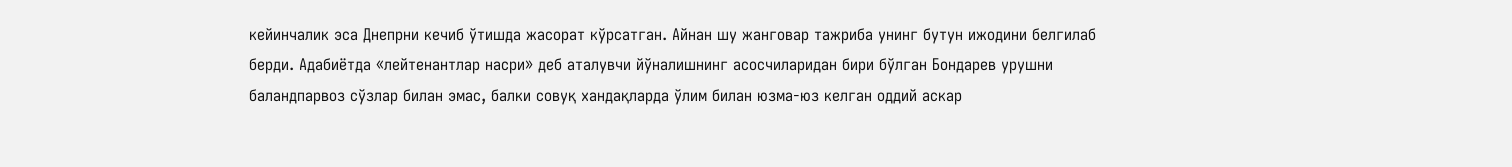кейинчалик эса Днепрни кечиб ўтишда жасорат кўрсатган. Айнан шу жанговар тажриба унинг бутун ижодини белгилаб берди. Адабиётда «лейтенантлар насри» деб аталувчи йўналишнинг асосчиларидан бири бўлган Бондарев урушни баландпарвоз сўзлар билан эмас, балки совуқ хандақларда ўлим билан юзма-юз келган оддий аскар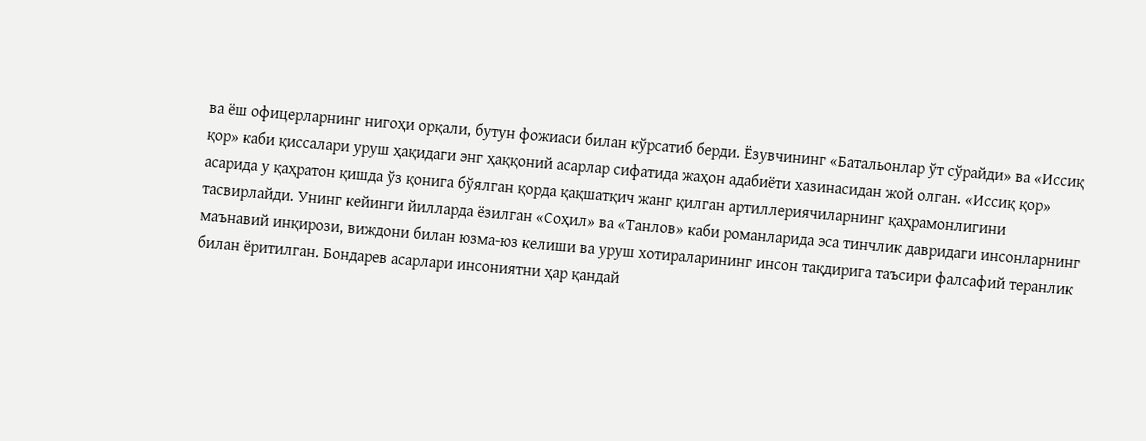ва ёш офицерларнинг нигоҳи орқали, бутун фожиаси билан кўрсатиб берди. Ёзувчининг «Батальонлар ўт сўрайди» ва «Иссиқ қор» каби қиссалари уруш ҳақидаги энг ҳаққоний асарлар сифатида жаҳон адабиёти хазинасидан жой олган. «Иссиқ қор» асарида у қаҳратон қишда ўз қонига бўялган қорда қақшатқич жанг қилган артиллериячиларнинг қаҳрамонлигини тасвирлайди. Унинг кейинги йилларда ёзилган «Соҳил» ва «Танлов» каби романларида эса тинчлик давридаги инсонларнинг маънавий инқирози, виждони билан юзма-юз келиши ва уруш хотираларининг инсон тақдирига таъсири фалсафий теранлик билан ёритилган. Бондарев асарлари инсониятни ҳар қандай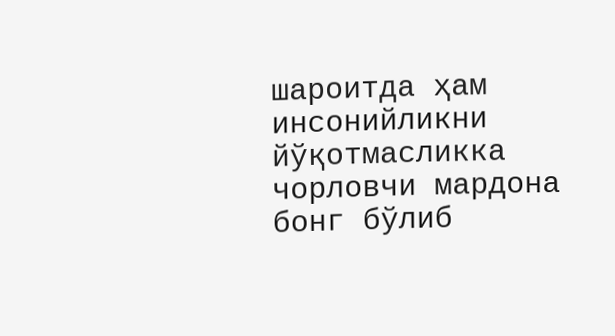шароитда ҳам инсонийликни йўқотмасликка чорловчи мардона бонг бўлиб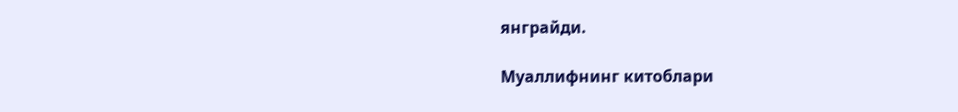янграйди.

Муаллифнинг китоблари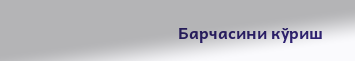Барчасини кўриш